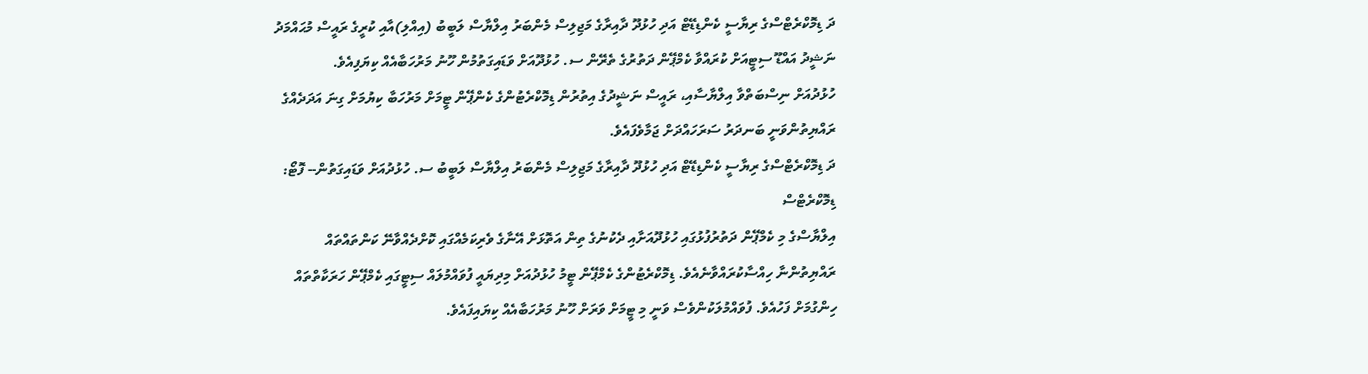ދަ ޑިމޮކްރެޓްސްގެ ރިޔާސީ ކެންޑިޑޭޓް އަދި ހުޅުދޫ ދާއިރާގެ މަޖިލިސް މެންބަރު އިލްޔާސް ލަބީބު (އިއްލި)އާއި ކުރީގެ ރައީސް މުޙައްމަދު ނަޝީދު އައްޑޫ ސިޓީއަށް ކުރައްވާ ކެމްޕޭން ދަތުރުގެ ތެރޭން ސ. ހުޅުދޫއަށް ވަޑައިގަތުމުން ހޫނު މަރުހަބާއެއް ކިޔަފިއެވެ.
ހުޅުދުއަށް ނިސްބަތްވާ އިލްޔާސާއި، ރައީސް ނަޝީދުގެ އިތުރުން ޑިމޮކްރެޓުންގެ ކެންޕޭން ޓީމަށް މަރުހަބާ ކިޔުމަށް ގިނަ އަދަދެއްގެ ރައްޔިތުންވަނީ ބަނދަރު ސަރަހައްދަށް ޖަމާވެފައެވެ.
ދަ ޑިމޮކްރެޓްސްގެ ރިޔާސީ ކެންޑިޑޭޓް އަދި ހުޅުދޫ ދާއިރާގެ މަޖިލިސް މެންބަރު އިލްޔާސް ލަބީބު ސ. ހުޅުދުއަށް ވަޑައިގަތުން-- ފޮޓޯ: ޑިމޮކްރެޓްސް
އިލްޔާސްގެ މި ކެމްޕޭން ދަތުރުފުޅުގައި ހުޅުދޫއަށާއި ދެކުނުގެ ތިން އަތޮޅަށް އޭނާގެ ވެރިކަމެއްގައި ކޮށްދެއްވާނޭ ކަންތައްތައް ރައްޔިތުންނާ ހިއްސާކުރައްވާނެއެވެ. ޑިމޮކްރެޓުންގެ ކެމްޕޭން ޓީމު ހުޅުދުއަށް މިދިޔައީ ފުވައްމުލައް ސިޓީގައި ކެމްޕޭން ހަރަކާތްތައް ހިންގުމަށް ފަހުއެވެ. ފުވައްމުލަކުންވެސް ވަނީ މި ޓީމަށް ވަރަށް ހޫނު މަރުހަބާއެއް ކިޔައިފައެވެ.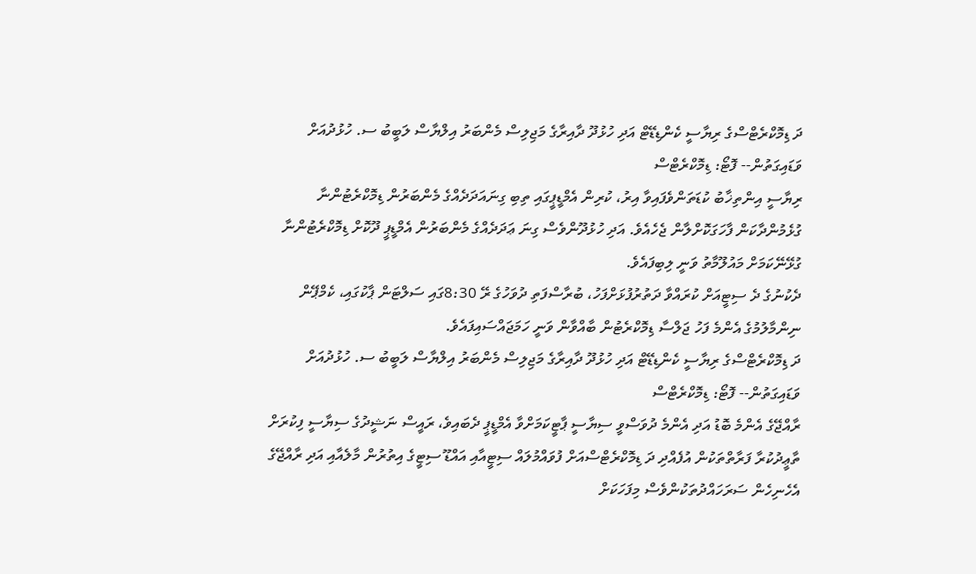ދަ ޑިމޮކްރެޓްސްގެ ރިޔާސީ ކެންޑިޑޭޓް އަދި ހުޅުދޫ ދާއިރާގެ މަޖިލިސް މެންބަރު އިލްޔާސް ލަބީބު ސ. ހުޅުދުއަށް ވަޑައިގަތުން-- ފޮޓޯ: ޑިމޮކްރެޓްސް
ރިޔާސީ އިންތިޚާބު ކުޑަތަންވެފައިވާ އިރު، ކުރިން އެމްޑީޕީގައި ތިބި ގިނައަދަދެއްގެ މެންބަރުން ޑިމޮކްރެޓުންނާ ގުޅެމުންދާކަން ފާހަގަކޮށްލާން ޖެހެއެވެ. އަދި ހުޅުދޫންވެސް ގިނަ ޢަދަދެއްގެ މެންބަރުން އެމްޑީޕީ ދޫކޮށް ޑިމޮކްރެޓުންނާ ގުޅޭނޭކަމަށް މައުލޫމާތު ވަނީ ލިބިފައެވެ.
ދެކުނުގެ ދެ ސިޓީއަށް ކުރައްވާ ދަތުރުފުޅަށްފަހު، ބުރާސްފަތި ދުވަހުގެ ރޭ 8:30ގައި ސަލްޓަން ޕާކުގައި، ކެމްޕޭން ނިންމާލުމުގެ އެންމެ ފަހު ޖަލްސާ ޑިމޮކްރެޓުން ބާއްވާން ވަނީ ހަމަޖައްސައިފައެވެ.
ދަ ޑިމޮކްރެޓްސްގެ ރިޔާސީ ކެންޑިޑޭޓް އަދި ހުޅުދޫ ދާއިރާގެ މަޖިލިސް މެންބަރު އިލްޔާސް ލަބީބު ސ. ހުޅުދުއަށް ވަޑައިގަތުން-- ފޮޓޯ: ޑިމޮކްރެޓްސް
ރާއްޖޭގެ އެންމެ ބޮޑު އަދި އެންމެ ދުވަސްވީ ސިޔާސީ ޕާޓީކަމަށްވާ އެމްޑީޕީ ދެބައިވެ، ރައީސް ނަޝީދުގެ ސިޔާސީ ފިކުރަށް ތާޢީދުކުރާ ފަރާތްތަކުން އުފެއްދި ދަ ޑިމޮކްރެޓްސްއަށް ފުވައްމުލައް ސިޓީއާއި އައްޑޫ ސިޓީގެ އިތުރުން މާލެއާއި އަދި ރާއްޖޭގެ އެހެނިހެން ސަރަހައްދުތަކުންވެސް މިފަހަކަށް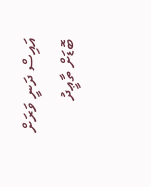އައިސް ދަނީ ވަރަށް ބޮޑަށް ތާޢީދު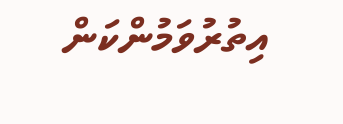އިތުރުވަމުންކަން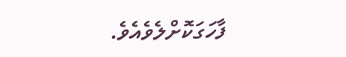ފާހަގަކޮށްލެވެއެވެ.